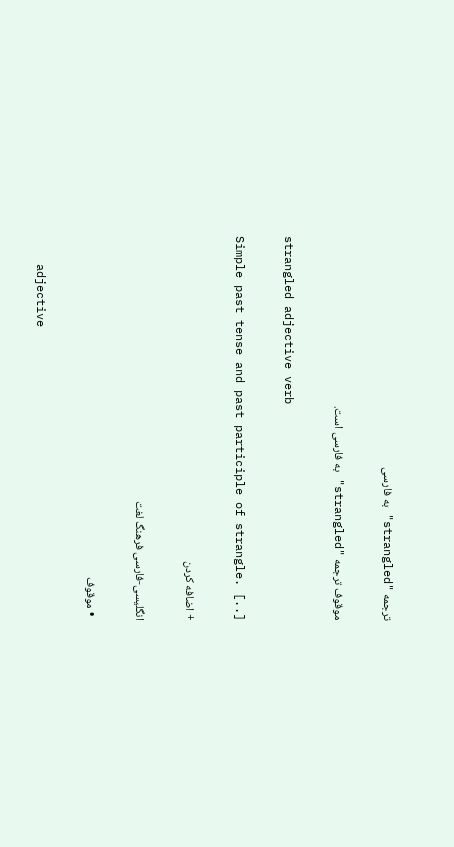ترجمه "strangled" به فارسی

موقوف ترجمه "strangled" به فارسی است.

strangled adjective verb

Simple past tense and past participle of strangle. [..]

+ اضافه کردن

انگلیسی-فارسی فرهنگ لغت

  • موقوف

    adjective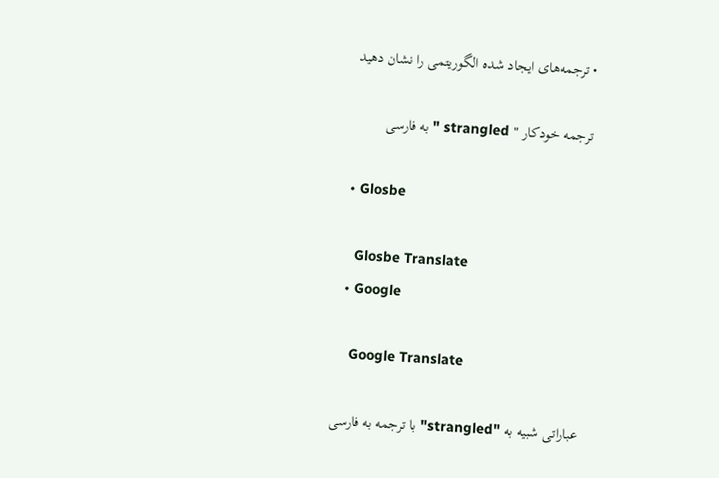• ترجمه‌های ایجاد شده الگوریتمی را نشان دهید

ترجمه خودکار " strangled " به فارسی

  • Glosbe

    Glosbe Translate
  • Google

    Google Translate

عباراتی شبیه به "strangled" با ترجمه به فارسی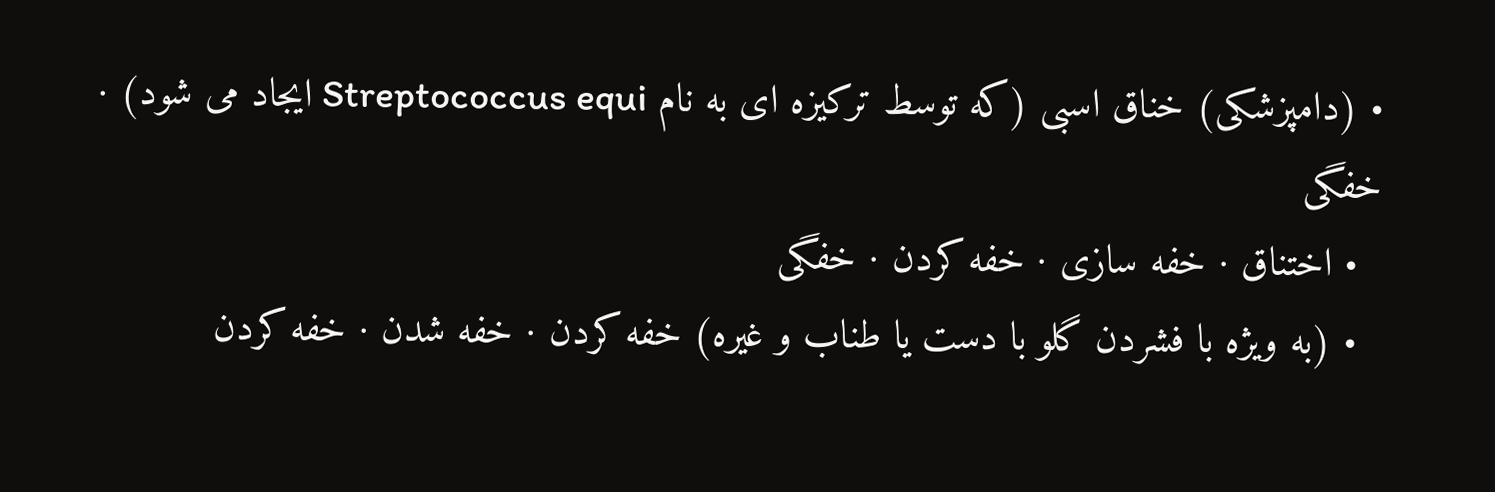• (دامپزشکی) خناق اسبی (که توسط ترکیزه ای به نام Streptococcus equi ایجاد می شود) · خفگی
  • اختناق · خفه سازی · خفه کردن · خفگی
  • (به ویژه با فشردن گلو با دست یا طناب و غیره) خفه کردن · خفه شدن · خفه کردن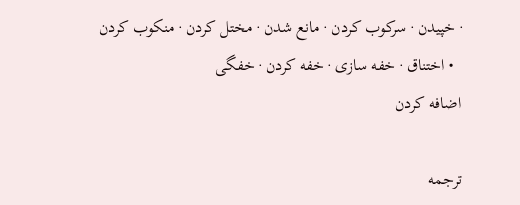· خپیدن · سرکوب کردن · مانع شدن · مختل کردن · منکوب کردن
  • اختناق · خفه سازی · خفه کردن · خفگی
اضافه کردن

ترجمه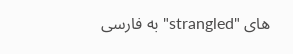های "strangled" به فارسی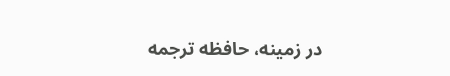در زمینه، حافظه ترجمه